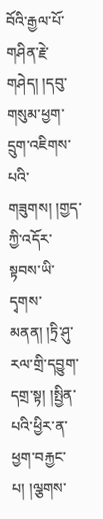བོའི་རྒྱལ་པོ་གཤིན་རྗེ་གཤེད། །དབུ་གསུམ་ཕྱག་དྲུག་འཇིགས་པའི་གཟུགས། །གྱད་ཀྱི་འདོར་སྟབས་ཡི་དྭགས་མནན། །ཏྲི་ཤུ་རལ་གྲི་དབྱུག་དགྲ་སྟ། །སྤྱིན་པའི་ཕྱིར་ན་ཕྱག་བརྐྱང་པ། །ལྕགས་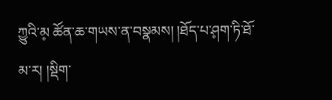ཀྱུའི་མ༷ ཚོན་ཆ་གཡས་ན་བསྣམས། །ཐོད་པ་ཤ༷ག་ཏི་ཐོ་མ་ར། །སྡིག་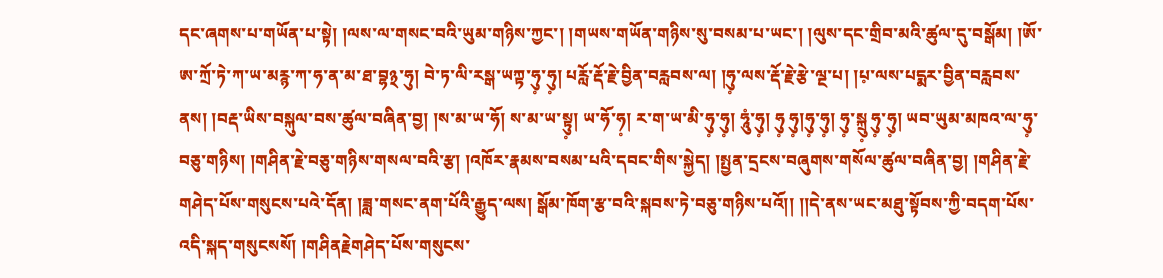དང་ཞགས་པ་གཡོན་པ་སྟེ། །ལས་ལ་གསང་བའི་ཡུམ་གཉིས་ཀྱང་། །གཡས་གཡོན་གཉིས་སུ་བསམ་པ་ཡང་། །ལུས་དང་གྲིབ་མའི་ཚུལ་དུ་བསྒོམ། །ཨོ་ཨ་ཀྲོ་ཏེ་ཀ་ཡ་མརྙ་ཀ་ཧ་ན་མ་ཐ་བྷ྅་ཧུ། བེ་ཏ་ལི་རསྒ་ཡཀྟ་ཧུ༷་ཧུ༷། པརློ་རྡོ་རྗེ་བྱིན་བརླབས་ལ། །ཧུ༷་ལས་རྡོ་རྗེ་རྩེ་ལྔ་པ། །པ༷་ལས་པདྨར་བྱིན་བརླབས་ནས། །བརྡ་ཡིས་བསྐུལ་བས་ཚུལ་བཞིན་བྱ། །ས་མ་ཡ་ཧོ། ས་མ་ཡ་སྟུ༷། ཡ་ཧོ་ཧ༷། ར་ག་ཡ་མི་ཧུ༷་ཧུ༷། ཧཱུཾ་ཧུ༷། ཧུ༷ ཧུ༷།ཧུ༷་ཧུ༷། ཧུ༷་སྐྲུ༷ ཧུ༷་ཧུ༷། ཡབ་ཡུམ་མཁའ་ལ་ཧུ༷་བཅུ་གཉིས། །གཤིན་རྗེ་བཅུ་གཉིས་གསལ་བའི་རྩ། །འཁོར་རྣམས་བསམ་པའི་དབང་གིས་སྐྱེད། །སྤྱན་དྲངས་བཞུགས་གསོལ་ཚུལ་བཞིན་བྱ། །གཤིན་རྗེ་གཤེད་པོས་གསུངས་པའེ་དོན། །ཟླ་གསང་ནག་པོའི་རྒྱུད་ལས། སྒོམ་ཁོག་རྩ་བའི་སྐབས་ཏེ་བཅུ་གཉིས་པའོ།། །།དེ་ནས་ཡང་མཐུ་སྟོབས་ཀྱི་བདག་པོས་འདི་སྐད་གསུངསསོ། །གཤིནརྗེགཤེད་པོས་གསུངས་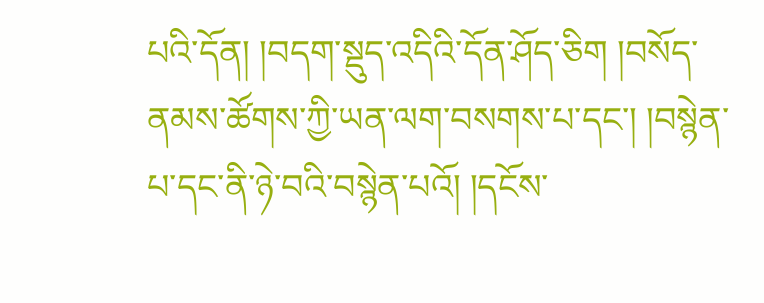པའི་དོན། །བདག་སྡུད་འདིའི་དོན་ཤོད་ཅིག །བསོད་ནམས་ཚོགས་ཀྱི་ཡན་ལག་བསགས་པ་དང་། །བསྙེན་པ་དང་ནི་ཉེ་བའི་བསྙེན་པའོ། །དངོས་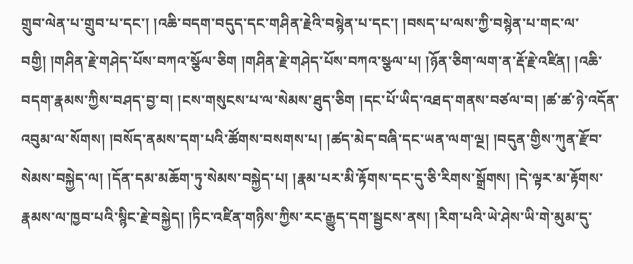གྲུབ་ལེན་པ་གྲུབ་པ་དང་། །འཆི་བདག་བདུད་དང་གཤིན་རྗེའི་བསྙེན་པ་དང་། །བསད་པ་ལས་ཀྱི་བསྙེན་པ་གང་ལ་བགྱི། །གཤིན་རྗེ་གཤེད་པོས་བཀའ་སྩོལ་ཅིག །གཤིན་རྗེ་གཤེད་པོས་བཀའ་སྩལ་པ། །ཉོན་ཅིག་ལག་ན་རྡོ་རྗེ་འཛིན། །འཆི་བདག་རྣམས་ཀྱིས་བཤད་བྱ་བ། །ངས་གསུངས་པ་ལ་སེམས་ཐུད་ཅིག །དང་པོ་ཡིད་འཐད་གནས་བཙལ་བ། །ཚ་ཚ་ཉེ་འདོན་འབུམ་ལ་སོགས། །བསོད་ནམས་དག་པའི་ཚོགས་བསགས་པ། །ཚད་མེད་བཞི་དང་ཡན་ལག་ལྔ། །བདུན་གྱིས་ཀུན་རྫོབ་སེམས་བསྐྱེད་ལ། །དོན་དམ་མཆོག་ཏུ་སེམས་བསྐྱེད་པ། །རྣམ་པར་མི་རྟོགས་དང་དུ་ཅི་རིགས་སྒྲོགས། །དེ་ལྟར་མ་རྟོགས་རྣམས་ལ་ཁྱབ་པའི་སྙིང་རྗེ་བསྐྱེད། །ཏིང་འཛིན་གཉིས་ཀྱིས་རང་རྒྱུད་དག་སྦྱངས་ནས། །རིག་པའི་ཡེ་ཤེས་ཡི་གེ་མུམ་དུ་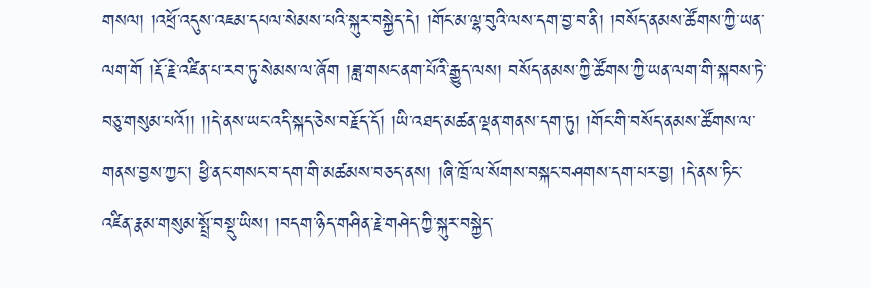གསལ། །འཕྲོ་འདུས་འཇམ་དཔལ་སེམས་པའི་སྐུར་བསྐྱེད་དེ། །གོང་མ་ལྷ་བུའི་ལས་དག་བྱ་བ་ནི། །བསོད་ནམས་ཚོགས་ཀྱི་ཡན་ལག་གོ །རྡོ་རྗེ་འཛིན་པ་རབ་ཏུ་སེམས་ལ་ཞོག །ཟླ་གསང་ནག་པོའི་རྒྱུད་ལས། བསོད་ནམས་ཀྱི་ཚོགས་ཀྱི་ཡན་ལག་གི་སྐབས་ཏེ་བཅུ་གསུམ་པའོ།། །།དེ་ནས་ཡང་འདི་སྐད་ཅེས་བརྗོད་དོ། །ཡི་འཐད་མཚན་ལྡན་གནས་དག་ཏུ། །གོང་གི་བསོད་ནམས་ཚོགས་ལ་གནས་བྱས་ཀྱང་། ཕྱི་ནང་གསང་བ་དག་གི་མཚམས་བཅད་ནས། །ཞི་ཁྲོ་ལ་སོགས་བསྐང་བཤགས་དག་པར་བྱ། །དེ་ནས་ཏིང་འཛིན་རྣམ་གསུམ་སྤྲོ་བསྡུ་ཡིས། །བདག་ཉིད་གཤིན་རྗེ་གཤེད་ཀྱི་སྐུར་བསྐྱེད་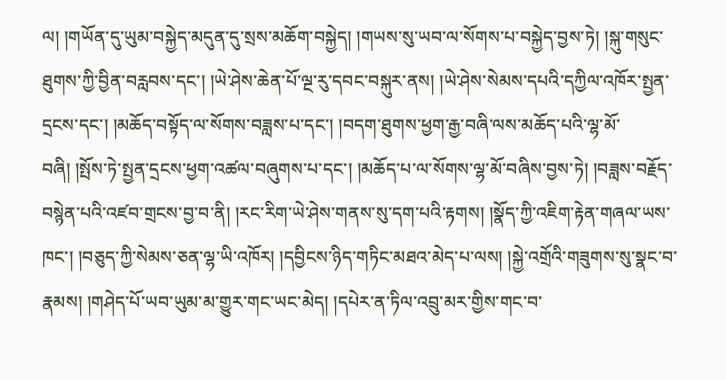ལ། །གཡོན་དུ་ཡུམ་བསྐྱེད་མདུན་དུ་སྲས་མཆོག་བསྐྱེད། །གཡས་སུ་ཡབ་ལ་སོགས་པ་བསྐྱེད་བྱས་ཏེ། །སྐུ་གསུང་ཐུགས་ཀྱི་བྱིན་བརླབས་དང་། །ཡེ་ཤེས་ཆེན་པོ་ལྔ་རུ་དབང་བསྐུར་ནས། །ཡེ་ཤེས་སེམས་དཔའི་དཀྱིལ་འཁོར་སྤྱན་དྲངས་དང་། །མཆོད་བསྟོད་ལ་སོགས་བཟླས་པ་དང་། །བདག་ཐུགས་ཕྱག་རྒྱ་བཞི་ལས་མཆོད་པའི་ལྷ་མོ་བཞི། །སྤོས་ཏེ་སྤྱན་དྲངས་ཕྱག་འཚལ་བཞུགས་པ་དང་། །མཆོད་པ་ལ་སོགས་ལྷ་མོ་བཞིས་བྱས་ཏེ། །བཟླས་བརྗོད་བསྙེན་པའི་འཛབ་གྲངས་བྱ་བ་ནི། །རང་རིག་ཡེ་ཤེས་གནས་སུ་དག་པའི་རྟགས། །སྣོད་ཀྱི་འཇིག་རྟེན་གཞལ་ཡས་ཁང་། །བཅུད་ཀྱི་སེམས་ཅན་ལྷ་ཡི་འཁོར། །དབྱིངས་ཉིད་གཏིང་མཐའ་མེད་པ་ལས། །སྐྱེ་འགྲོའི་གཟུགས་སུ་སྣང་བ་རྣམས། །གཤེད་པོ་ཡབ་ཡུམ་མ་གྱུར་གང་ཡང་མེད། །དཔེར་ན་ཏིལ་འབྲུ་མར་གྱིས་གང་བ་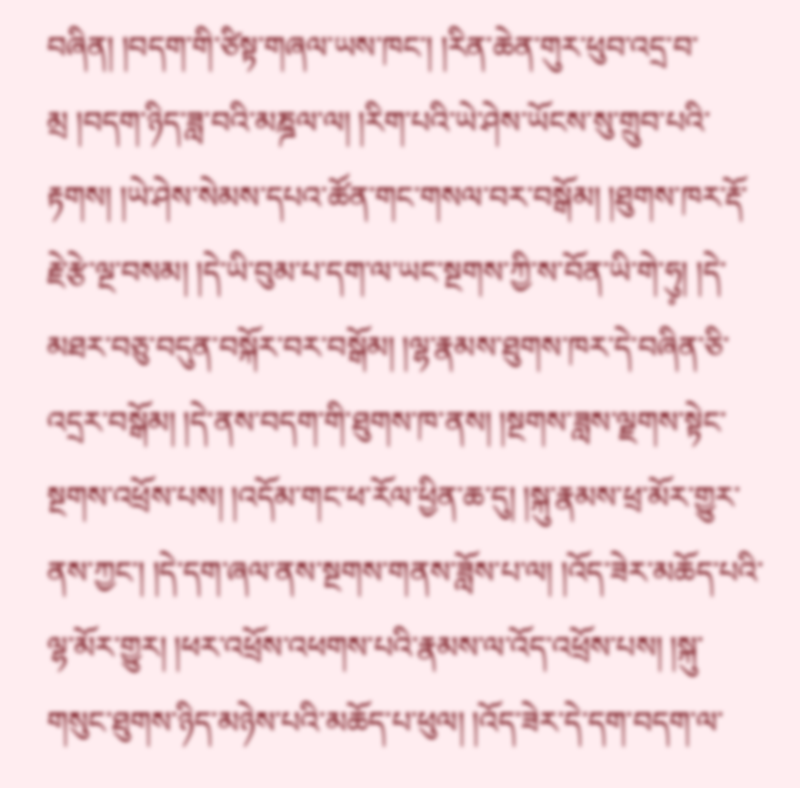བཞིན། །བདག་གི་ཙིསྟ་གཞལ་ཡས་ཁང་། །རིན་ཆེན་གུར་ཕུབ་འདྲ་བ་མྲ །བདག་ཉིད་ཟླ་བའི་མཎྜལ་ལ། །རིག་པའི་ཡེ་ཤེས་ཡོངས་སུ་གྲུབ་པའི་རྟགས། །ཡེ་ཤེས་སེམས་དཔའ་ཚོན་གང་གསལ་བར་བསྒོམ། །ཐུགས་ཁར་རྡོ་རྗེ་རྩེ་ལྔ་བསམ། །དེ་ཡི་བུམ་པ་དག་ལ་ཡང་སྔགས་ཀྱི་ས་བོན་ཡི་གེ་ཧུ༷། །དེ་མཐར་བཅུ་བདུན་བསྐོར་བར་བསྒོམ། །ལྷ་རྣམས་ཐུགས་ཁར་དེ་བཞིན་ཅི་འདྲར་བསྒོམ། །དེ་ནས་བདག་གི་ཐུགས་ཁ་ནས། །སྔགས་ཟླས་ལྗགས་སྟེང་སྔགས་འཕྲོས་པས། །འདོམ་གང་ཕ་རོལ་ཕྱིན་ཆ་དུ། །སྐུ་རྣམས་ཕྲ་མོར་གྱུར་ནས་ཀྱང་། །དེ་དག་ཞལ་ནས་སྔགས་གནས་ཟློས་པ་ལ། །འོད་ཟེར་མཆོད་པའི་ལྷ་མོར་གྱུར། །ཕར་འཕྲོས་འཕགས་པའི་རྣམས་ལ་འོད་འཕྲོས་པས། །སྐུ་གསུང་ཐུགས་ཉིད་མཉེས་པའི་མཆོད་པ་ཕུལ། །འོད་ཟེར་དེ་དག་བདག་ལ་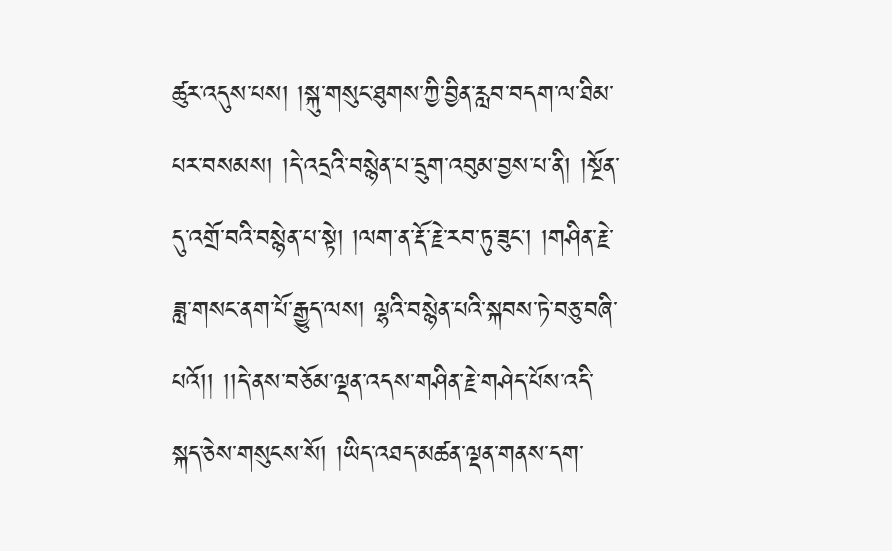ཚུར་འདུས་པས། །སྐུ་གསུང་ཐུགས་ཀྱི་བྱིན་རླབ་བདག་ལ་ཐིམ་པར་བསམས། །དེ་འདྲའི་བསྙེན་པ་དྲུག་འབུམ་བྱས་པ་ནི། །སྔོན་དུ་འགྲོ་བའི་བསྙེན་པ་སྟེ། །ལག་ན་རྡོ་རྗེ་རབ་ཏུ་ཟུང་། །གཤིན་རྗེ་ཟླ་གསང་ནག་པོ་རྒྱུད་ལས། ལྷའི་བསྙེན་པའི་སྐབས་ཏེ་བཅུ་བཞི་པའོ།། །།དེ་ནས་བཅོམ་ལྡན་འདས་གཤིན་རྗེ་གཤེད་པོས་འདི་སྐད་ཅེས་གསུངས་སོ། །ཡིད་འཐད་མཚན་ལྡན་གནས་དག་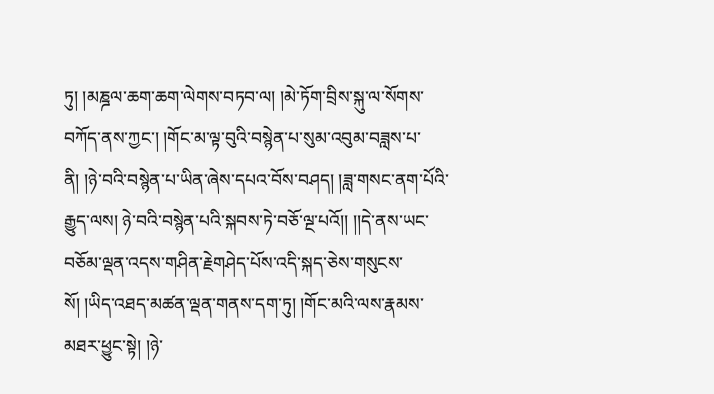ཏུ། །མཎྜལ་ཆག་ཆག་ལེགས་བཏབ་ལ། །མེ་ཏོག་བྲིས་སྐུ་ལ་སོགས་བཀོད་ནས་ཀྱང་། །གོང་མ་ལྟ་བུའི་བསྙེན་པ་སུམ་འབུམ་བཟླས་པ་ནི། །ཉེ་བའི་བསྙེན་པ་ཡིན་ཞེས་དཔའ་བོས་བཤད། །ཟླ་གསང་ནག་པོའི་རྒྱུད་ལས། ཉེ་བའི་བསྙེན་པའི་སྐབས་ཏེ་བཅོ་ལྔ་པའོ།། །།དེ་ནས་ཡང་བཅོམ་ལྡན་འདས་གཤིན་རྗེགཤེད་པོས་འདི་སྐད་ཅེས་གསུངས་སོ། །ཡིད་འཐད་མཚན་ལྡན་གནས་དག་ཏུ། །གོང་མའི་ལས་རྣམས་མཐར་ཕྱུང་སྟེ། །ཉེ་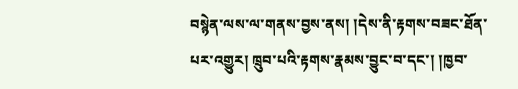བསྙེན་ལས་ལ་གནས་བྱས་ནས། །དེས་ནི་རྟགས་བཟང་ཐོན་པར་འགྱུར། ཁྲུབ་པའི་རྟགས་རྣམས་བྱུང་བ་དང་། །ཁྱབ་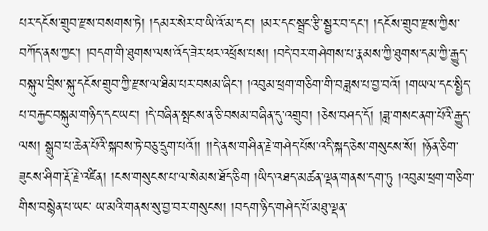པར་དངོས་གྲུབ་རྫས་བསགས་ཏེ། །དམར་སེར་བ་ཡི་འོ་མ་དང་། །མར་དང་སྦྲང་རྩི་སྦྱར་བ་དང་། །དངོས་གྲུབ་རྫས་ཀྱིས་བཀོད་ནས་ཀྱང་། །བདག་གི་ཐུགས་ལས་འོད་ཟེར་ཕར་འཕྲོས་པས། །བདེ་བར་གཤེགས་པ་རྣམས་ཀྱི་ཐུགས་དམ་ཀྱི་རྒྱུད་བསྐུལ་བྲིས་སྐུ་དངོས་གྲུབ་ཀྱི་རྫས་ལ་ཐིམ་པར་བསམ་ཞིང་། །འབུམ་ཕྲག་གཅིག་གི་བཟླས་པ་བྱ་བའོ། །གཡལ་དང་སྤྱིད་པ་བརྐྱང་བསྐུམ་གཉིད་དང་ཡང་། །དེ་བཞིན་སྤངས་ན་ཅི་བསམ་བཞིན་དུ་འགྲུབ། །ཅེས་བཤད་དོ། །ཟླ་གསང་ནག་པོའི་རྒྱུད་ལས། སྒྲུབ་པ་ཆེན་པོའི་སྐབས་ཏེ་བཅུ་དྲུག་པའོ།། །།དེ་ནས་གཤིན་རྗེ་གཤེད་པོས་འདི་སྐད་ཅེས་གསུངས་སོ། །ཉོན་ཅིག་ཟུངས་ཤིག་རྡོ་རྗེ་འཛིན། །ངས་གསུངས་པ་ལ་སེམས་ཐོད་ཅིག །ཡིད་འཐད་མཚན་ལྡན་གནས་དག་ཏུ །འབུམ་ཕྲག་གཅིག་གིས་བསྙེན་པ་ཡང་ ཡ་མའི་གནས་སུ་བྱ་བར་གསུངས། །བདག་ཉིད་གཤེད་པོ་མཐུ་ལྡན་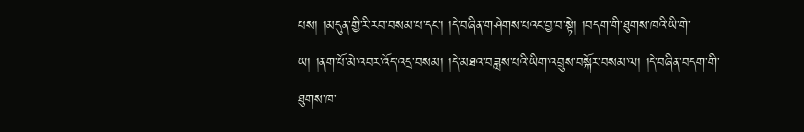པས། །མདུན་གྱི་རི་རབ་བསམ་པ་དང་། །དེ་བཞིན་གཤེགས་པའང་བྱ་བ་སྟེ། །བདག་གི་ཐུགས་ཁའི་ཡི་གེ་ཡ། །ནག་པོ་མེ་འབར་འོད་འདྲ་བསམ། །དེ་མཐའ་བཟླས་པའི་ཡིག་འབྲུས་བསྐོར་བསམ་ལ། །དེ་བཞིན་བདག་གི་ཐུགས་ཁ་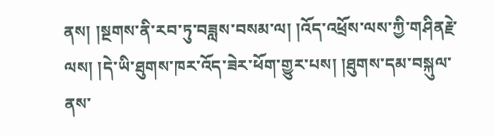ནས། །སྔགས་ནི་རབ་ཏུ་བཟླས་བསམ་ལ། །འོད་འཕྲོས་ལས་ཀྱི་གཤིནརྗེ་ལས། །དེ་ཡི་ཐུགས་ཁར་འོད་ཟེར་ཕོག་གྱུར་པས། །ཐུགས་དམ་བསྐུལ་ནས་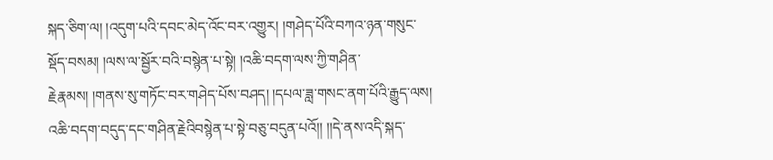སྐད་ཅིག་ལ། །འདུག་པའི་དབང་མེད་འོང་བར་འགྱུར། །གཤེད་པོའི་བཀའ་ཉན་གསུང་སྡོད་བསམ། །ལས་ལ་སྦྱོར་བའི་བསྙེན་པ་སྟེ། །འཆི་བདག་ལས་ཀྱི་གཤིན་རྗེརྣམས། །གནས་སུ་གཏོང་བར་གཤེད་པོས་བཤད། །དཔལ་ཟླ་གསང་ནག་པོའི་རྒྱུད་ལས། འཆི་བདག་བདུད་དང་གཤིན་རྗེའིབསྙེན་པ་སྟེ་བཅུ་བདུན་པའོ།། །།དེ་ནས་འདི་སྐད་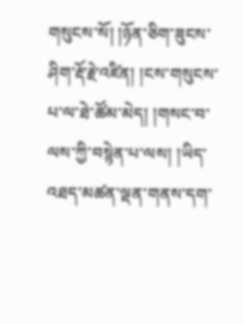གསུངས་སོ། །ཉོན་ཅིག་ཟུངས་ཤིག་རྡོ་རྗེ་འཛིན། །ངས་གསུངས་པ་ལ་ཐེ་ཚོམ་མེད། །གསང་བ་ལས་ཀྱི་བསྙེན་པ་ལས། །ཡིད་འཐད་མཚན་ལྡན་གནས་དག་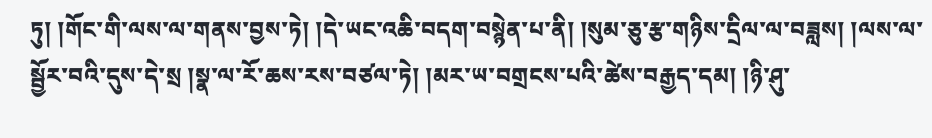ཏུ། །གོང་གི་ལས་ལ་གནས་བྱས་ཏེ། །དེ་ཡང་འཆི་བདག་བསྙེན་པ་ནི། །སུམ་ཅུ་རྩ་གཉིས་དྲིལ་ལ་བཟླས། །ལས་ལ་སྦྱོར་བའི་དུས་དེ་སྲ །སྣ་ལ་རོ་ཆས་རས་བཙལ་ཏེ། །མར་ཡ་བགྲངས་པའི་ཚེས་བརྒྱད་དམ། །ཉི་ཤུ་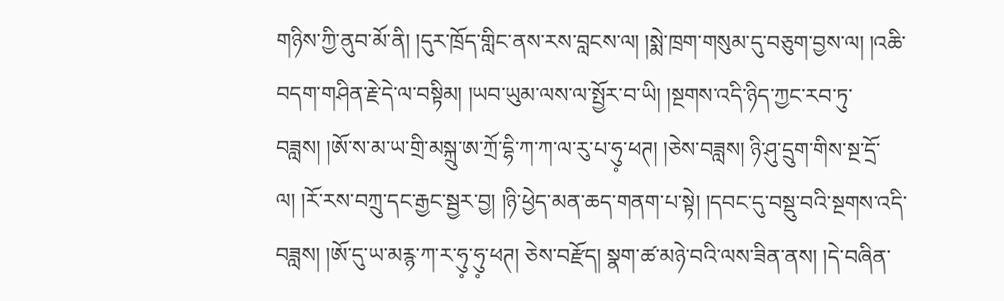གཉིས་ཀྱི་ནུབ་མོ་ནི། །དུར་ཁྲོད་གླིང་ནས་རས་བླངས་ལ། །སྨེ་ཁྲག་གསུམ་དུ་བཅུག་བྱས་ལ། །འཆི་བདག་གཤིན་རྗེ་དེ་ལ་བསྟིམ། །ཡབ་ཡུམ་ལས་ལ་སྤྱོར་བ་ཡི། །སྔགས་འདི་ཉིད་ཀྱང་རབ་ཏུ་བཟླས། །ཨོ་ས་མ་ཡ་གྲི་མསྐྲུ་ཨ་ཀྲོ་དྷི་ཀ་ཀ་ལ་རུ་པ་ཧུ༷་ཕཊ། །ཅེས་བཟླས། ཉི་ཤུ་དྲུག་གིས་སྔ་དྲོ་ལ། །རོ་རས་བཀྲུ་དང་རྒྱང་སྦྱར་བྱ། །ཉི་ཕྱེད་མན་ཆད་གནག་པ་སྟེ། །དབང་དུ་བསྡུ་བའི་སྔགས་འདི་བཟླས། །ཨོ་དུ་ཡ་མརྙ་ཀ་ར་ཧུ༷་ཧུ༷་ཕཊ། ཅེས་བརྫོད། སྣག་ཚ་མཉེ་བའི་ལས་ཟིན་ནས། །དེ་བཞིན་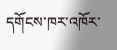དགོངས་ཁར་འཁོར་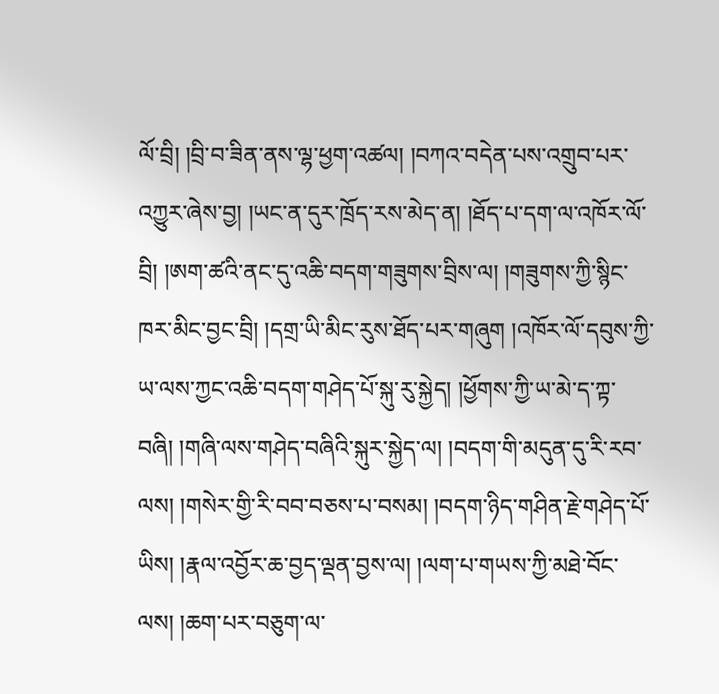ལོ་བྲི། །བྲི་བ་ཟིན་ནས་ལྷ་ཕྱག་འཚལ། །བཀའ་བདེན་པས་འགྲུབ་པར་འཀྱུར་ཞེས་བྱ། །ཡང་ན་དུར་ཁྲོད་རས་མེད་ན། །ཐོད་པ་དག་ལ་འཁོར་ལོ་བྲི། །ཨག་ཚའི་ནང་དུ་འཆི་བདག་གཟུགས་བྲིས་ལ། །གཟུགས་ཀྱི་སྙིང་ཁར་མིང་བྱང་བྲི། །དགྲ་ཡི་མིང་རུས་ཐོད་པར་གཞུག །འཁོར་ལོ་དབུས་ཀྱི་ཡ་ལས་ཀྱང་འཆི་བདག་གཤེད་པོ་སྐུ་རུ་སྐྱེད། །ཕྱོགས་ཀྱི་ཡ་མེ་ད་ཀྟ་བཞི། །གཞི་ལས་གཤེད་བཞིའི་སྐུར་སྐྱེད་ལ། །བདག་གི་མདུན་དུ་རི་རབ་ལས། །གསེར་གྱི་རི་བབ་བཅས་པ་བསམ། །བདག་ཉིད་གཤིན་རྗེ་གཤེད་པོ་ཡིས། །རྣལ་འབྱོར་ཆ་བྱད་ལྡན་བྱས་ལ། །ལག་པ་གཡས་ཀྱི་མཐེ་བོང་ལས། །ཆག་པར་བཅུག་ལ་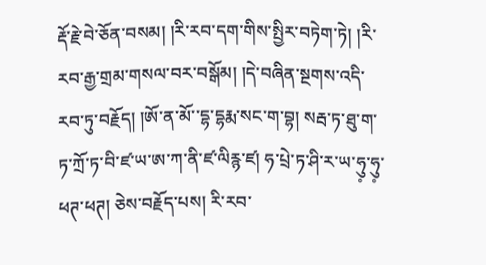རྡོ་རྗེ་བེ་ཅོན་བསམ། །རི་རབ་དག་གིས་སྤྱིར་བཏེག་ཏེ། །རི་རབ་རྒྱ་གྲམ་གསལ་བར་བསྒོམ། །དེ་བཞིན་སྔགས་འདི་རབ་ཏུ་བརྗོད། །ཨོ་ན་མོ་་དྷ་དྷརྨ་སང་ག་བྷ། སརྦ་ཏ་ཐུ་ག་ཏ་ཀྲོ་ཏ་བི་ཛ་ཡ་ཨ་ཀ་ནི་ཛ་ལིརྙ་ཛ། ཧ་པྲེ་ཏ་ཤི་ར་ཡ་ཧུ༷་ཧུ༷་ཕཊ་ཕཊ། ཅེས་བརྗོད་པས། རི་རབ་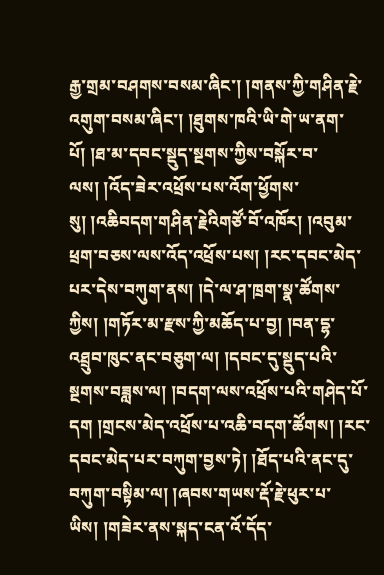རྒྱ་གྲམ་བཤགས་བསམ་ཞིང་། །གནས་ཀྱི་གཤིན་རྗེ་འགུག་བསམ་ཞིང་། །ཐུགས་ཁའི་ཡི་གེ་ཡ་ནག་པོ། །ཐ་མ་དབང་སྡུད་སྔགས་ཀྱིས་བསྐོར་བ་ལས། །འོད་ཟེར་འཕྲོས་པས་འོག་ཕྱོགས་སུ། །འཆིབདག་གཤིན་རྗེའིགཙོ་བོ་འཁོར། །འབུམ་ཕྲག་བཅས་ལས་འོད་འཕྲོས་པས། །རང་དབང་མེད་པར་དེས་བཀུག་ནས། །དེ་ལ་ཤ་ཁྲག་སྣ་ཚོགས་ཀྱིས། །གཏོར་མ་རྫས་ཀྱི་མཆོད་པ་བྱ། །བན་དྷ་འཐྲུབ་ཁུང་ནང་བཅུག་ལ། །དབང་དུ་སྡུད་པའི་སྔགས་བཟླས་ལ། །བདག་ལས་འཕྲོས་པའི་གཤེད་པོ་དག །གྲངས་མེད་འཕྲོས་པ་འཆི་བདག་ཚོགས། །རང་དབང་མེད་པར་བཀུག་བྱས་ཏེ། །ཐོད་པའི་ནང་དུ་བཀུག་བསྟིམ་ལ། །ཞབས་གཡས་རྡོ་རྗེ་ཕུར་པ་ཡིས། །གཟེར་ནས་སྐད་ངན་འོ་དོད་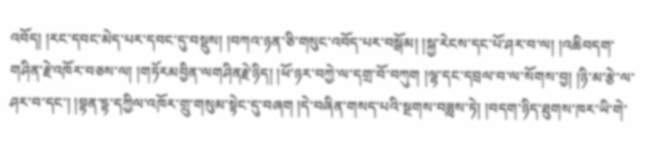འབོད། །རང་དབང་མེད་པར་དབང་དུ་བསྡུས། །བཀའ་ཉན་ཅི་གསུང་འབོད་པར་བསྒོམ། །སྐྱ་རེངས་དང་པོ་ཤར་བ་ལ། །འཆིབདག་གཤིན་རྗེ་འཁོར་བཅས་ལ། །གཏོརམབྱིན་ལགཤིནརྗེ་ཉིད། །ཕོ་ཉར་བཀྱེ་ལ་དགྲ་བོ་བཀུག །ལྷ་དང་དབྲལ་བ་ལ་སོགས་བྱ། །ཉི་མ་རྩེ་ལ་ཤར་བ་དང་། །བྷན་དྷ་དཀྱིལ་འཁོར་གྲུ་གསུམ་སྟེང་དུ་བཞག །དེ་བཞིན་གསད་པའི་སྔགས་བཟླས་ཏེ། །བདག་ཉིད་ཐུགས་ཁར་ཡི་གེ་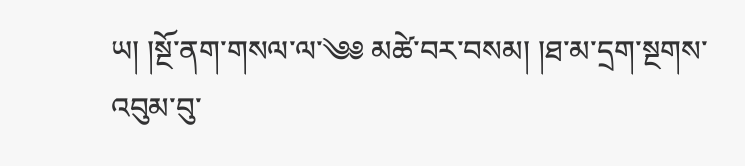ཡ། །སྔོ་ནག་གསལ་ལ་༄༅ མཚེ་བར་བསམ། །ཐ་མ་དྲག་སྔགས་འབུམ་བུ་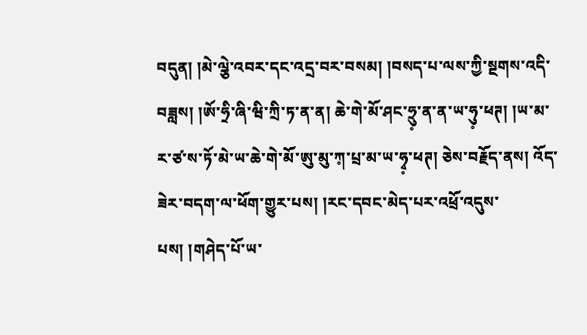བདུན། །མེ་ལྕེ་འབར་དང་འདྲ་བར་བསམ། །བསད་པ་ལས་ཀྱི་སྔགས་འདི་བཟླས། །ཨོ་ཧྲི་ཞི་ཝི་ཀྲི་ཏ་ན་ན། ཆེ་གེ་མོ་ཤང་ཧྲུ༷་ན་ན་ཡ་ཧུ༷་ཕཊ། །ཡ་མ་ར་ཙ་ས་ཏོ་མེ་ཡ་ཆེ་གེ་མོ་ཨུ་མུ་ཀ༷་པྲ་མ་ཡ་ཧྭ༷་ཕཊ། ཅེས་བརྗོད་ནས། འོད་ཟེར་བདག་ལ་ཕོག་གྱུར་པས། །རང་དབང་མེད་པར་འཕྲོ་འདུས་པས། །གཤེད་པོ་ཡ་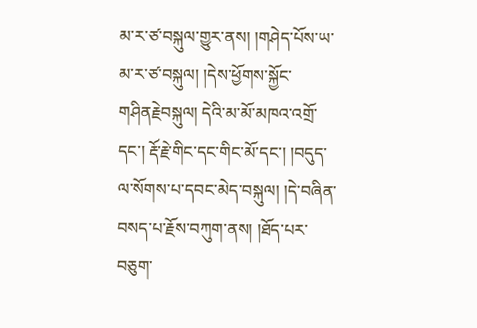མ་ར་ཙ་བསྐུལ་གྱུར་ནས། །གཤེད་པོས་ཡ་མ་ར་ཙ་བསྐུལ། །དེས་ཕྱོགས་སྐྱོང་གཤིནརྗེབསྐུལ། དེའི་མ་མོ་མཁའ་འགྲོ་དང་། རྡོ་རྗེ་གིང་དང་གིང་མོ་དང་། །བདུད་ལ་སོགས་པ་དབང་མེད་བསྐུལ། །དེ་བཞིན་བསད་པ་རྗོས་བཀུག་ནས། །ཐོད་པར་བཅུག་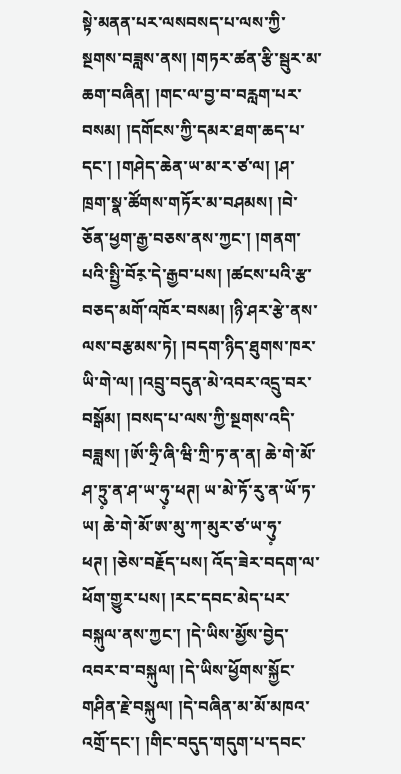སྟེ་མནན་པར་ལསབསད་པ་ལས་ཀྱི་སྔགས་བཟླས་ནས། །གཏར་ཚན་རྩི་སྦུར་མ་ཆག་བཞིན། །གང་ལ་བྱ་བ་བརླག་པར་བསམ། །དགོངས་ཀྱི་དམར་ཐག་ཆད་པ་དང་། །གཤེད་ཆེན་ཡ་མ་ར་ཙ་ལ། །ཤ་ཁྲག་སྣ་ཚོགས་གཏོར་མ་བཤམས། །བེ་ཅོན་ཕྱག་རྒྱ་བཅས་ནས་ཀྱང་། །གནག་པའི་སྤྱི་བོར༷་དེ་རྒྱབ་པས། །ཚངས་པའི་རྩ་བཅད་མགོ་འཁོར་བསམ། །ཉི་ཤར་རྩེ་ནས་ལས་བརྩམས་ཏེ། །བདག་ཉིད་ཐུགས་ཁར་ཡི་གེ་ལ། །འབྲུ་བདུན་མེ་འབར་འདྲུ་བར་བསྒོམ། །བསད་པ་ལས་ཀྱི་སྔགས་འདི་བཟླས། །ཨོ་ཧྲི་ཞི་ཝི་ཀྲི་ཏ་ན་ན། ཆེ་གེ་མོ་ཤ་ཏྲུ༷་ན་ཤ་ཡ་ཧུ༷་ཕཊ། ཡ་མེ་ཏོ་རུ་ན་ཡོ་ཏ་ཡ། ཆེ་གེ་མོ་ཨ་མུ་ཀ་མུར་ཙ་ཡ་ཧུ༷་ཕཊ། །ཅེས་བརྗོད་པས། འོད་ཟེར་བདག་ལ་ཕོག་གྱུར་པས། །རང་དབང་མེད་པར་བསྐུལ་ནས་ཀྱང་། །དེ་ཡིས་མྱོས་བྱེད་འབར་བ་བསྐུལ། །དེ་ཡིས་ཕྱོགས་སྐྱོང་གཤིན་རྗེ་བསྐུལ། །དེ་བཞིན་མ་མོ་མཁའ་འགྲོ་དང་། །གིང་བདུད་གདུག་པ་དབང་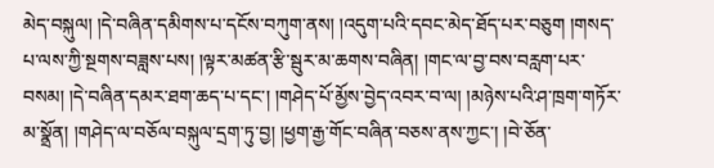མེད་བསྐུལ། །དེ་བཞིན་དམིགས་པ་དངོས་བཀུག་ནས། །འདུག་པའི་དབང་མེད་ཐོད་པར་བཅུག །གསད་པ་ལས་ཀྱི་སྔགས་བཟླས་པས། །ལྟར་མཚན་རྩི་སྦུར་མ་ཆགས་བཞིན། །གང་ལ་བྱ་བས་བརླག་པར་བསམ། །དེ་བཞིན་དམར་ཐག་ཆད་པ་དང་། །གཤེད་པོ་མྱོས་བྱེད་འབར་བ་ལ། །མཉེས་པའི་ཤ་ཁྲག་གཏོར་མ་སྣྲོན། །གཤེད་ལ་བཅོལ་བསྐུལ་དྲག་ཏུ་བྱ། །ཕྱག་རྒྱ་གོང་བཞིན་བཅས་ནས་ཀྱང་། །བེ་ཅོན་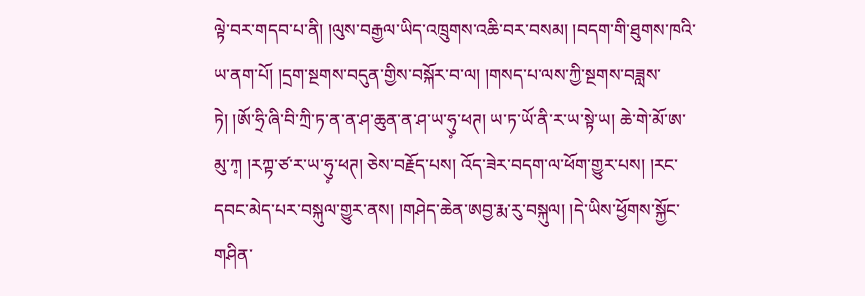ལྟེ་བར་གདབ་པ་ནི། །ལུས་བརྒྱལ་ཡིད་འཁྲུགས་འཆི་བར་བསམ། །བདག་གི་ཐུགས་ཁའི་ཡ་ནག་པོ། །དྲག་སྔགས་བདུན་གྱིས་བསྐོར་བ་ལ། །གསད་པ་ལས་ཀྱི་སྔགས་བཟླས་ཏེ། །ཨོ་ཧྲི་ཞི་བི་ཀྲི་ཏ་ན་ན་ཤ་ཆུན་ན་ཤ་ཡ་ཧུ༷་ཕཊ། ཡ་ཏ་ཡོ་ནི་ར་ཡ་སྟེ་ཡ། ཆེ་གེ་མོ་ཨ་མུ་ཀ༷ །རཀྟ་ཙ་ར་ཡ་ཧུ༷་ཕཊ། ཅེས་བརྗོད་པས། འོད་ཟེར་བདག་ལ་ཕོག་གྱུར་པས། །རང་དབང་མེད་པར་བསྐུལ་གྱུར་ནས། །གཤེད་ཆེན་ཨབྱ་རྨ་རུ་བསྐུལ། །དེ་ཡིས་ཕྱོགས་སྐྱོང་གཤིན་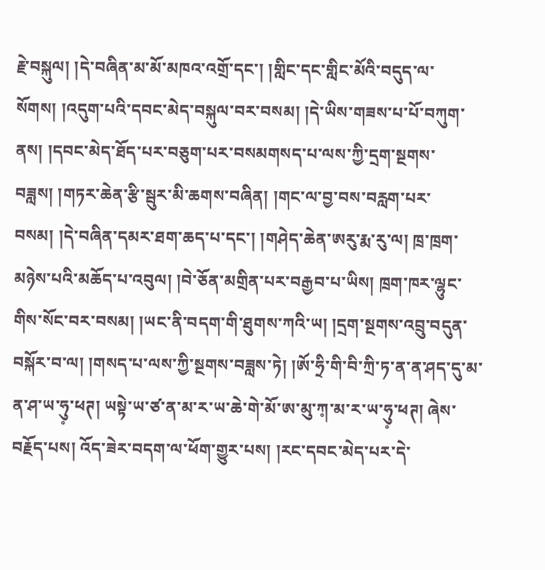རྗེ་བསྐུལ། །དེ་བཞིན་མ་མོ་མཁའ་འགྲོ་དང་། །གླིང་དང་གླིང་མོའི་བདུད་ལ་སོགས། །འདུག་པའི་དབང་མེད་བསྐུལ་བར་བསམ། །དེ་ཡིས་གཟས་པ་པོ་བཀུག་ནས། །དབང་མེད་ཐོད་པར་བཅུག་པར་བསམགསད་པ་ལས་ཀྱི་དྲག་སྔགས་བཟླས། །གཏར་ཆེན་རྩི་སྦུར་མི་ཆགས་བཞིན། །གང་ལ་བྱ་བས་བརླག་པར་བསམ། །དེ་བཞིན་དམར་ཐག་ཆད་པ་དང་། །གཤེད་ཆེན་ཨརུ་རྨ་རུ་ལ། ཁྲ་ཁྲག་མཉེས་པའི་མཆོད་པ་འབུལ། །བེ་ཅོན་མགྲིན་པར་བརྒྱབ་པ་ཡིས། ཁྲག་ཁར་ལྷུང་གིས་སོང་བར་བསམ། །ཡང་ནི་བདག་གི་ཐུགས་ཀའི་ཡ། །དྲག་སྔགས་འབྲུ་བདུན་བསྐོར་བ་ལ། །གསད་པ་ལས་ཀྱི་སྔགས་བཟླས་ཏེ། །ཨོ་ཧྲི་གི་བི་ཀྲི་ཏ་ན་ན་ཤད་དུ་མ་ན་ཤ་ཡ་ཧུ༷་ཕཊ། ཡསྟེ་ཡ་ཙ་ན་མ་ར་ཡ་ཆེ་གེ་མོ་ཨ་མུ་ཀ༷་མ་ར་ཡ་ཧུ༷་ཕཊ། ཞེས་བརྗོད་པས། འོད་ཟེར་བདག་ལ་ཕོག་གྱུར་པས། །རང་དབང་མེད་པར་དེ་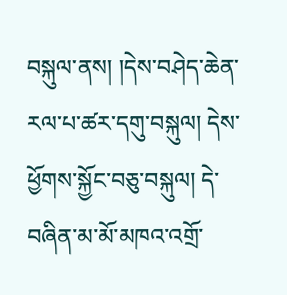བསྐུལ་ནས། །དེས་བཤེད་ཆེན་རལ་པ་ཚར་དགུ་བསྐུལ། དེས་ཕྱོགས་སྐྱོང་བཅུ་བསྐུལ། དེ་བཞིན་མ་མོ་མཁའ་འགྲོ་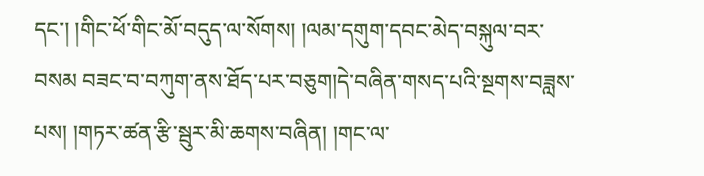དང་། །གིང་ཕོ་གིང་མོ་བདུད་ལ་སོགས། །ལམ་དགུག་དབང་མེད་བསྐུལ་བར་བསམ བཟང་བ་བཀུག་ནས་ཐོད་པར་བཅུག།དེ་བཞིན་གསད་པའི་སྔགས་བཟླས་པས། །གཏར་ཚན་རྩི་སྦུར་མི་ཆགས་བཞིན། །གང་ལ་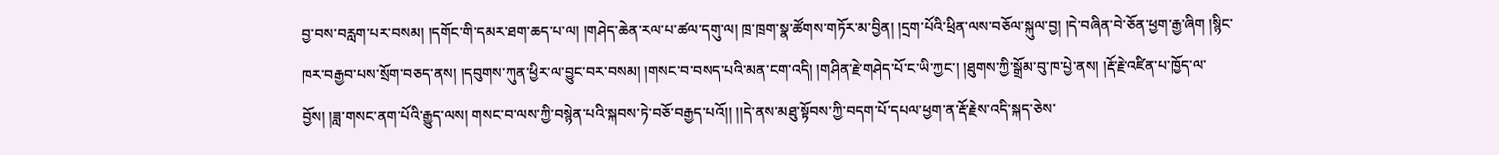བྱ་བས་བརླག་པར་བསམ། །དགོང་གི་དམར་ཐག་ཆད་པ་ལ། །གཤེད་ཆེན་རལ་པ་ཚལ་དགུ་ལ། ཁྲ་ཁྲག་སྣ་ཚོགས་གཏོར་མ་བྱིན། །དྲག་པོའི་ཕྲིན་ལས་བཅོལ་སྐུལ་བྱ། །དེ་བཞིན་བེ་ཅོན་ཕྱག་རྒྱ་ཞིག །སྙིང་ཁར་བརྒྱབ་པས་སྲོག་བཅད་ནས། །དབུགས་ཀུན་ཕྱིར་ལ་བྱུང་བར་བསམ། །གསང་བ་བསད་པའི་མན་ངག་འདི། །གཤིན་རྗེ་གཤེད་པོ་ང་ཡི་ཀྱང་། །ཐུགས་ཀྱི་སྒྲོམ་བུ་ཁ་པྱེ་ནས། །རྡོ་རྗེ་འཛིན་པ་ཁྱོད་ལ་བྱོས། །ཟླ་གསང་ནག་པོའི་རྒྱུད་ལས། གསང་བ་ལས་ཀྱི་བསྙེན་པའི་སྐབས་ཏེ་བཅོ་བརྒྱད་པའོ།། །།དེ་ནས་མཐུ་སྟོབས་ཀྱི་བདག་པོ་དཔལ་ཕྱག་ན་རྡོ་རྗེས་འདི་སྐད་ཅེས་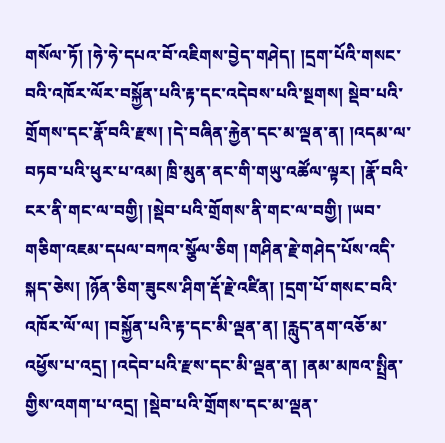གསོལ་ཏོ། །ཧེ་ཧེ་དཔའ་བོ་འཇིགས་བྱེད་གཤེད། །དྲག་པོའི་གསང་བའི་འཁོར་ལོར་བསྐྱོན་པའི་རྟ་དང་འདེབས་པའི་སྔགས། སྡེབ་པའི་གྲོགས་དང་རྣོ་བའི་རྫས། །དེ་བཞིན་རྐྱེན་དང་མ་ལྡན་ན། །འདམ་ལ་བཏབ་པའི་ཕུར་པ་འམ། ཁྲི་མུན་ནང་གི་གཡུ་འཚོལ་ལྟར། །རྣོ་བའི་ངར་ནི་གང་ལ་བགྱི། །སྡེབ་པའི་གྲོགས་ནི་གང་ལ་བགྱི། །ཡབ་གཅིག་འཇམ་དཔལ་བཀའ་སྩོལ་ཅིག །གཤིན་རྗེ་གཤེད་པོས་འདི་སྐད་ཅེས། །ཉོན་ཅིག་ཟུངས་ཤིག་རྡོ་རྗེ་འཛིན། །དྲག་པོ་གསང་བའི་འཁོར་ལོ་ལ། །བསྐྱོན་པའི་རྟ་དང་མི་ལྡན་ན། །རླུད་ནག་འཅོ་མ་འཕྱོས་པ་འདྲ། །འདེབ་པའི་རྫས་དང་མི་ལྡན་ན། །ནམ་མཁའ་སྤྲིན་གྱིས་འགག་པ་འདྲ། །སྡེབ་པའི་གྲོགས་དང་མ་ལྡན་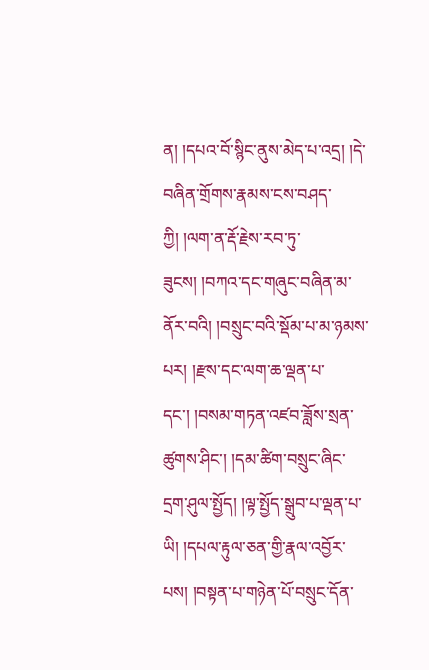ན། །དཔའ་བོ་སྙིང་ནུས་མེད་པ་འདྲ། །དེ་བཞིན་གྲོགས་རྣམས་ངས་བཤད་ཀྱི། །ལག་ན་རྡོ་རྗེས་རབ་ཏུ་ཟུངས། །བཀའ་དང་གཞུང་བཞིན་མ་ནོར་བའི། །བསྲུང་བའི་སྡོམ་པ་མ་ཉམས་པར། །རྫས་དང་ལག་ཆ་ལྡན་པ་དང་། །བསམ་གཏན་འཛབ་ཟློས་སྲན་ཚུགས་ཤིང་། །དམ་ཚིག་བསྲུང་ཞིང་དྲག་ཤུལ་སྤྱོད། །ལྟ་སྤྱོད་སྒྲུབ་པ་ལྡན་པ་ཡི། །དཔལ་རྟུལ་ཅན་གྱི་རྣལ་འབྱོར་པས། །བསྟན་པ་གཉེན་པོ་བསྲུང་དོན་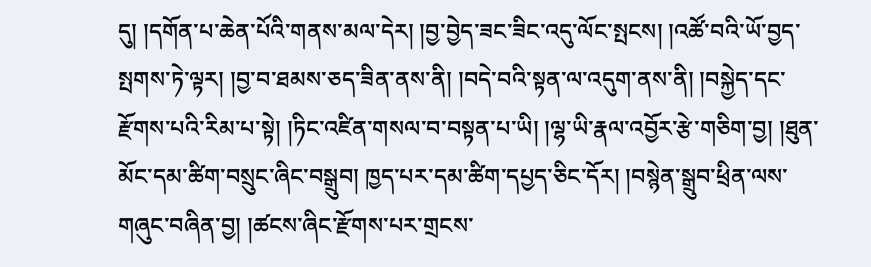དུ། །དགོན་པ་ཆེན་པོའི་གནས་མལ་དེར། །བྱ་བྱེད་ཟང་ཟིང་འདུ་ལོང་སྤངས། །འཚོ་བའི་ཡོ་བྱད་སྤགས་ཏེ་ལྟར། །བྱ་བ་ཐམས་ཅད་ཟིན་ནས་ནི། །བདེ་བའི་སྟན་ལ་འདུག་ནས་ནི། །བསྐྱེད་དང་རྫོགས་པའི་རིམ་པ་སྟེ། །ཏིང་འཛིན་གསལ་བ་བསྟན་པ་ཡི། །ལྷ་ཡི་རྣལ་འབྱོར་རྩེ་གཅིག་བྱ། །ཐུན་མོང་དམ་ཚིག་བསྲུང་ཞིང་བསྒྲུབ། ཁྱད་པར་དམ་ཚིག་དཔྱད་ཅིང་དོར། །བསྙེན་སྒྲུབ་ཕྲིན་ལས་གཞུང་བཞིན་བྱ། །ཚངས་ཞིང་རྫོགས་པར་གྲངས་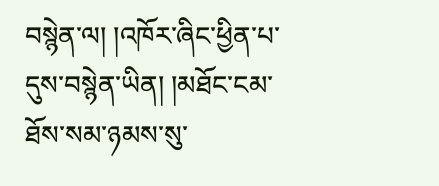བསྙེན་ལ། །འཁོར་ཞིང་ཕྱིན་པ་དུས་བསྙེན་ཡིན། །མཐོང་ངམ་ཐོས་སམ་ཉམས་སུ་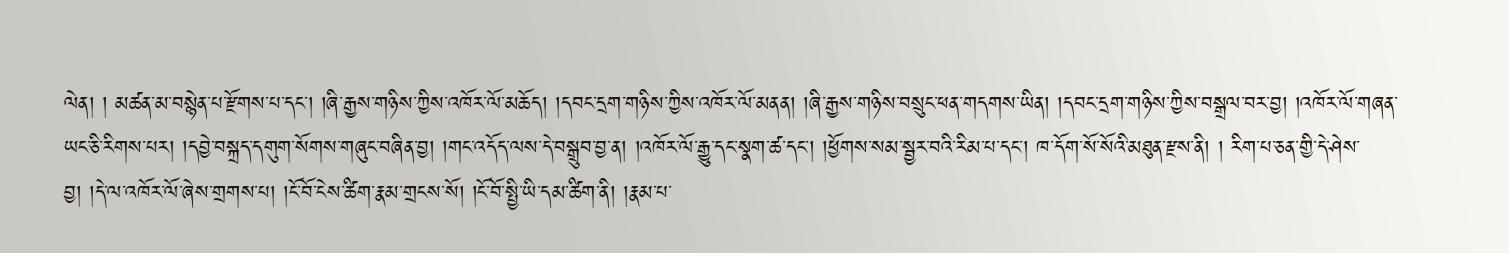ལེན། ། མཚན་མ་བསྙེན་པ་རྫོགས་པ་དང་། །ཞི་རྒྱས་གཉིས་ཀྱིས་འཁོར་ལོ་མཆོད། །དབང་དྲག་གཉིས་ཀྱིས་འཁོར་ལོ་མནན། །ཞི་རྒྱས་གཉིས་བསྲུང་ཕན་གདགས་ཡིན། །དབང་དྲག་གཉིས་ཀྱིས་བསྒྲལ་བར་བྱ། །འཁོར་ལོ་གཞན་ཡང་ཅི་རིགས་པར། །དབྱེ་བསྐྲད་དགུག་སོགས་གཞུང་བཞིན་བྱ། །གང་འདོད་ལས་དེ་བསྒྲུབ་བྱ་ན། །འཁོར་ལོ་རྒྱུ་དང་སྣག་ཚ་དང་། །ཕྱོགས་སམ་སྦྱར་བའི་རིམ་པ་དང་། ཁ་དོག་སོ་སོའི་མཐུན་རྫས་ནི། ། རིག་པ་ཅན་གྱི་དེ་ཤེས་བྱ། །དེ་ལ་འཁོར་ལོ་ཞེས་གྲགས་པ། །ངོ་བོ་ངེས་ཚིག་རྣམ་གྲངས་སོ། །ངོ་བོ་སྤྱི་ཡི་དམ་ཚིག་ནི། །རྣམ་པ་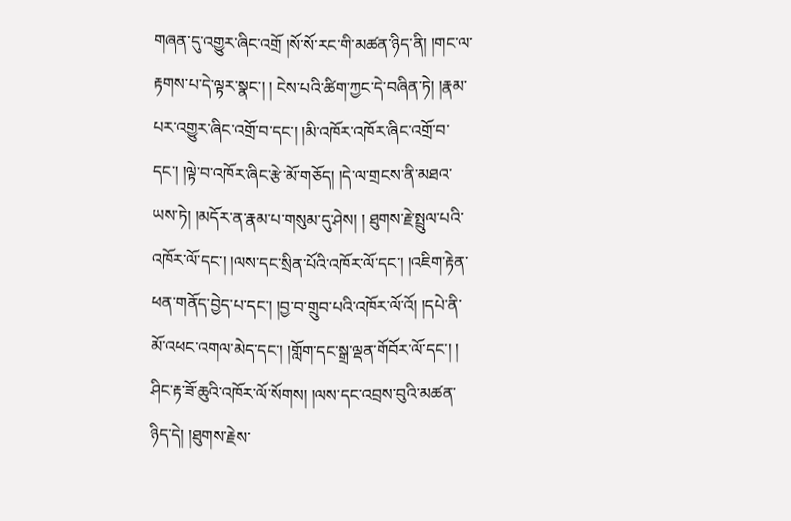གཞན་དུ་འགྱུར་ཞིང་འགྲོ །སོ་སོ་རང་གི་མཚན་ཉིད་ནི། །གང་ལ་རྟགས་པ་དེ་ལྟར་སྣང་། ། ངེས་པའི་ཚིག་ཀྱང་དེ་བཞིན་ཏེ། །རྣམ་པར་འགྱུར་ཞིང་འགྲོ་བ་དང་། །མི་འཁོར་འཁོར་ཞིང་འགྲོ་བ་དང་། །ལྟེ་བ་འཁོར་ཞིང་རྩེ་མོ་གཅོད། །དེ་ལ་གྲངས་ནི་མཐའ་ཡས་ཏེ། །མདོར་ན་རྣམ་པ་གསུམ་དུ་ཤེས། ། ཐུགས་རྗེ་སྤྲུལ་པའི་འཁོར་ལོ་དང་། །ལས་དང་སྲིན་པོའི་འཁོར་ལོ་དང་། །འཇིག་རྟེན་ཕན་གནོད་བྱེད་པ་དང་། །བྱ་བ་གྲུབ་པའི་འཁོར་ལོ་འོ། །དཔེ་ནི་མོ་འཕང་འགལ་མེད་དང་། །གློག་དང་སྒྲ་ལྡན་གོབོར་ལོ་དང་། ། ཤིང་རྟ་ཟོ་ཆུའི་འཁོར་ལོ་སོགས། །ལས་དང་འབྲས་བུའི་མཚན་ཉིད་དེ། །ཐུགས་རྗེས་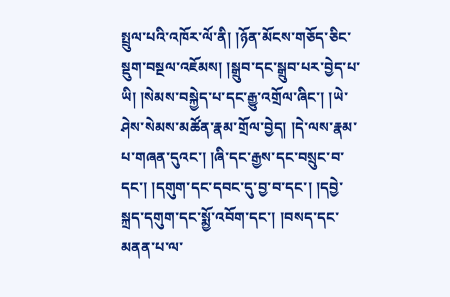སྤྲུལ་པའི་འཁོར་ལོ་ནི། །ཉོན་མོངས་གཅོད་ཅིང་སྡུག་བསྔལ་འཇོམས། །སྒྲུབ་དང་སྒྲུབ་པར་བྱེད་པ་ཡི། །སེམས་བསྐྱེད་པ་དང་རྒྱུ་འགྲོལ་ཞིང་། །ཡེ་ཤེས་སེམས་མཚོན་རྣམ་གྲོལ་བྱེད། །དེ་ལས་རྣམ་པ་གཞན་དུའང་། །ཞི་དང་རྒྱས་དང་བསྲུང་བ་དང་། །དགུག་དང་དབང་དུ་བྱ་བ་དང་། །དབྱེ་སྐྲད་དགུག་དང་སྨྱོ་འབོག་དང་། །བསད་དང་མནན་པ་ལ་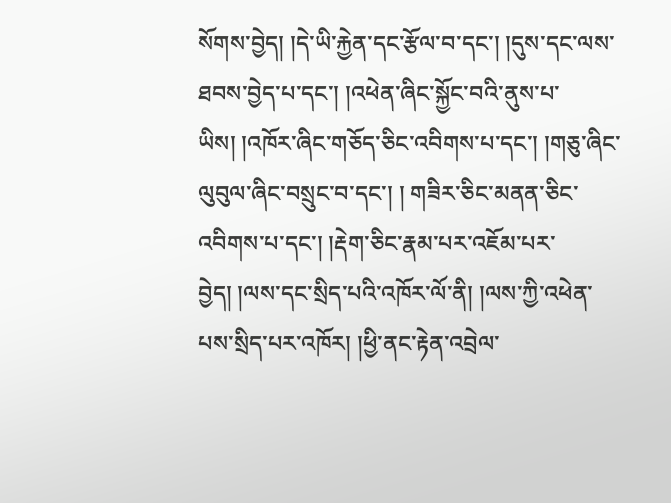སོགས་བྱེད། །དེ་ཡི་རྐྱེན་དང་རྩོལ་བ་དང་། །དུས་དང་ལས་ཐབས་བྱེད་པ་དང་། །འཕེན་ཞིང་སྐྱོང་བའི་ནུས་པ་ཡིས། །འཁོར་ཞིང་གཅོད་ཅིང་འབིགས་པ་དང་། །གཅུ་ཞིང་ལུབུལ་ཞིང་བསྲུང་བ་དང་། ། གཟིར་ཅིང་མནན་ཅིང་འབིགས་པ་དང་། །རྡེག་ཅིང་རྣམ་པར་འཇོམ་པར་བྱེད། །ལས་དང་སྲིད་པའི་འཁོར་ལོ་ནི། །ལས་ཀྱི་འཕེན་པས་སྲིད་པར་འཁོར། །ཕྱི་ནང་རྟེན་འབྲེལ་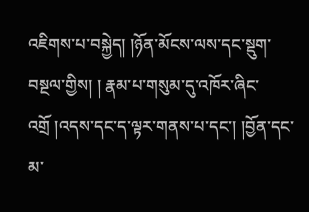འཇིགས་པ་བསྐྱེད། །ཉོན་མོངས་ལས་དང་སྡུག་བསྔལ་གྱིས། ། རྣམ་པ་གསུམ་དུ་འཁོར་ཞིང་འགྲོ །འདས་དང་ད་ལྟར་གནས་པ་དང་། །བྱོན་དང་མ་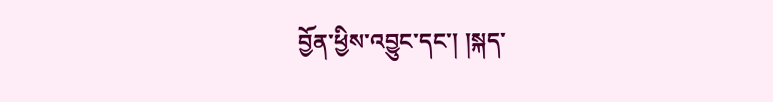བྱོན་ཕྱིས་འབྱུང་དང་། །སྐད་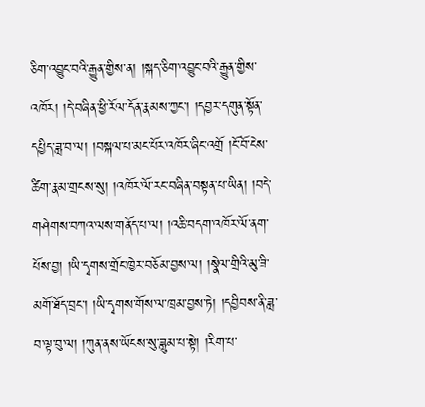ཅིག་འབྱུང་བའི་རྒྱུན་གྱིས་ན། །སྐད་ཅིག་འབྱུང་བའི་རྒྱུན་གྱིས་འཁོར། །དེ་བཞིན་ཕྱི་རོལ་དོན་རྣམས་ཀྱང་། །དབྱར་དགུན་སྟོན་དཔྱིད་ཟླ་བ་ལ། །བསྐལ་པ་མང་པོར་འཁོར་ཞིང་འགྲོ །ངོ་བོ་ངེས་ཚིག་རྣམ་གྲངས་སུ། །འཁོར་ལོ་རང་བཞིན་བསྟན་པ་ཡིན། །བདེ་གཤེགས་བཀའ་ལས་གནོད་པ་ལ། །འཆི་བདག་འཁོར་ལོ་ནག་པོས་བྱ། །ཡི་དྭགས་གྲོང་ཁྱེར་བཅོམ་བྱས་ལ། །སྣེལ་གྲིའི་མུ་ཟི་མགོ་ཐོད་བྲང་། །ཡི་དྭགས་གོས་ལ་ཁྲམ་བྱས་ཏེ། །དབྱིབས་ནི་ཟླ་བ་ལྟ་བུ་ལ། །ཀུན་ནས་ཡོངས་སུ་ཟླུམ་པ་སྟེ། །རིག་པ་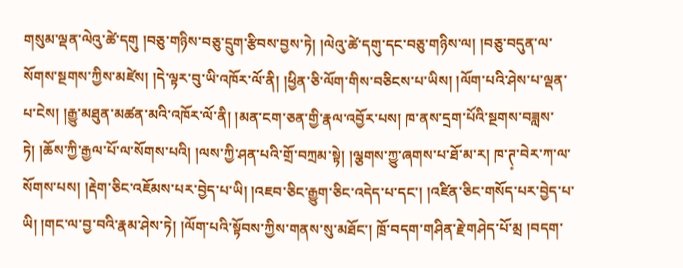གསུམ་ལྡན་ལེའུ་ཚེ་དགུ །བཅུ་གཉིས་བཅུ་དྲུག་རྩིབས་བྱས་ཏེ། །ལེའུ་ཚེ་དགུ་དང་བཅུ་གཉིས་ལ། །བཅུ་བདུན་ལ་སོགས་སྔགས་ཀྱིས་མཛེས། །དེ་ལྟར་བུ་ཡི་འཁོར་ལོ་ནི། །ཕྱིན་ཅི་ལོག་གིས་བཅིངས་པ་ཡིས། །ལོག་པའི་ཤེས་པ་ལྡན་པ་ངེས། །རྒྱུ་མཐུན་མཚན་མའི་འཁོར་ལོ་ནི། །མན་ངག་ཅན་གྱི་རྣལ་འབྱོར་པས། ཁ་ནས་དྲག་པོའི་སྔགས་བཟླས་ཏེ། །ཆོས་ཀྱི་རྒྱལ་པོ་ལ་སོགས་པའི། །ལས་ཀྱི་ཤན་པའི་གྲོ་བཀྲམ་སྟེ། །ལྕགས་ཀྱུ་ཞགས་པ་ཐོ་མ་ར། ཁ་ཊ༷་བེར་ཀ་ལ་སོགས་པས། །རྡེག་ཅིང་འཇོམས་པར་བྱེད་པ་ཡི། །འཇབ་ཅིང་རྒྱུག་ཅིང་འདེད་པ་དང་། །འཛིན་ཅིང་གསོད་པར་བྱེད་པ་ཡི། །གང་ལ་བྱ་བའི་རྣམ་ཤེས་ཏེ། །ལོག་པའི་སྟོབས་ཀྱིས་གནས་སུ་མཐོང་། ཁྲོ་བདག་གཤིན་རྗེ་གཤེད་པོ་མྲ །བདག་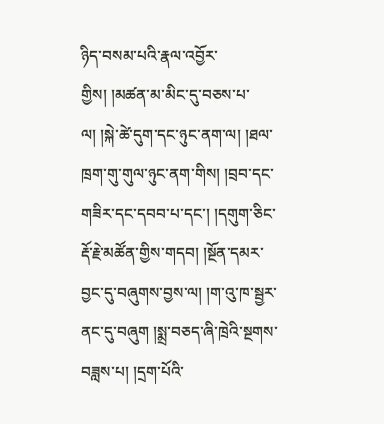ཉིད་བསམ་པའི་རྣལ་འབྱོར་གྱིས། །མཚན་མ་མིང་དུ་བཅས་པ་ལ། །སྐེ་ཚེ་དུག་དང་ཉུང་ནག་ལ། །ཐལ་ཁྲག་གུ་གུལ་ཉུང་ནག་གིས། །བྲབ་དང་གཟིར་དང་དབབ་པ་དང་། །དགུག་ཅིང་རྡོ་རྗེ་མཚོན་གྱིས་གདབ། །སྔོན་དམར་བྱང་དུ་བཞུགས་བྱས་ལ། །ག་འུ་ཁ་སྦྱར་ནང་དུ་བཞུག །སྨྲ་བཅད་ཞི་ཁྲེའི་སྔགས་བཟླས་པ། །དྲག་པོའི་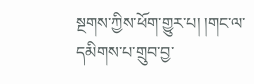སྔགས་ཀྱིས་ཕོག་གྱུར་པ། །གང་ལ་དམིགས་པ་གྲུབ་བྱ་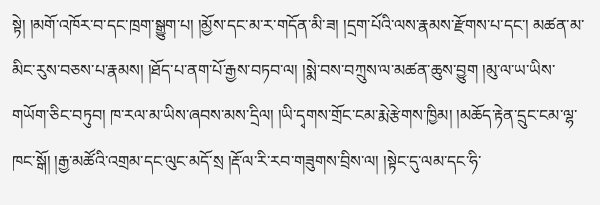སྟེ། །མགོ་འཁོར་བ་དང་ཁྲག་སྒྱུག་པ། །མྱོས་དང་མ་ར་གདོན་མི་ཟ། །དྲག་པོའི་ལས་རྣམས་རྫོགས་པ་དང་། མཚན་མ་མིང་རུས་བཅས་པ་རྣམས། །ཐོད་པ་ནག་པོ་རྒྱས་བཏབ་ལ། །སྨེ་བས་བཀྲུས་ལ་མཚན་ཆུས་བྱུག །མུ་ལ་ཡ་ཡིས་གཡོག་ཅིང་བཏུབ། ཁ་རལ་མ་ཡིས་ཞབས་མས་དྲིལ། །ཡི་དྭགས་གྲོང་ངམ་རྨེ་རྩེགས་ཁྱིམ། །མཆོད་རྟེན་དྲུང་ངམ་ལྷ་ཁང་སྒོ། །རྒྱ་མཚོའི་འགྲམ་དང་ལུང་མདོ་སྲ །རྡོ་ལ་རི་རབ་གཟུགས་བྲིས་ལ། །སྟེང་དུ་ལམ་དང་ཧི་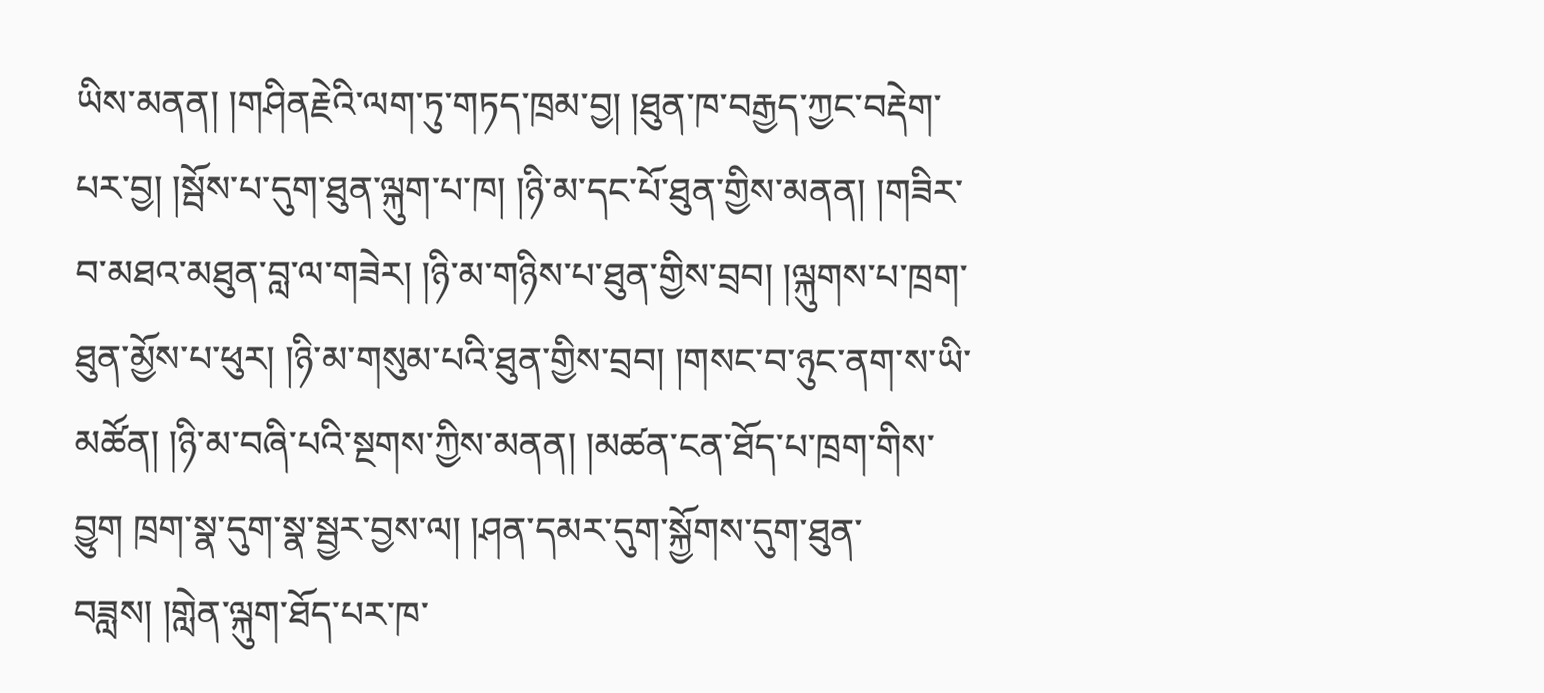ཡིས་མནན། །གཤིནརྗེའི་ལག་ཏུ་གཏད་ཁྲམ་བྱ། །ཐུན་ཁ་བརྒྱད་ཀྱང་བརྡེག་པར་བྱ། །སྦོས་པ་དུག་ཐུན་ལྐུག་པ་ཁ། །ཉི་མ་དང་པོ་ཐུན་གྱིས་མནན། །གཟིར་བ་མཐའ་མཐུན་བླ་ལ་གཟེར། །ཉི་མ་གཉིས་པ་ཐུན་གྱིས་བྲབ། །ལྐུགས་པ་ཁྲག་ཐུན་མྱོས་པ་ཕུར། །ཉི་མ་གསུམ་པའི་ཐུན་གྱིས་བྲབ། །གསང་བ་ཉུང་ནག་ས་ཡི་མཚོན། །ཉི་མ་བཞི་པའི་སྔགས་ཀྱིས་མནན། །མཚན་ངན་ཐོད་པ་ཁྲག་གིས་བྱུག ཁྲག་སྣ་དུག་སྣ་སྦྱར་བྱས་ལ། །ཤན་དམར་དུག་སྐྱོགས་དུག་ཐུན་བཟླས། །གླེན་ལྐུག་ཐོད་པར་ཁ་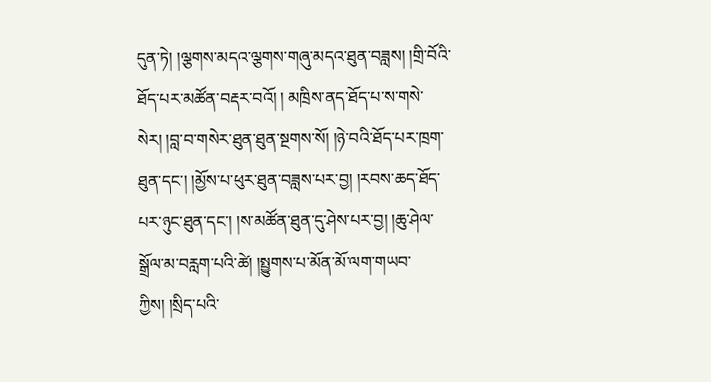དུན་ཏེ། །ལྕགས་མདའ་ལྕགས་གཞུ་མདའ་ཐུན་བཟླས། །གྲི་བོའི་ཐོད་པར་མཚོན་བརྡར་བའོ། ། མཁྲིས་ནད་ཐོད་པ་ས་གསེ་སེར། །བླ་བ་གསེར་ཐུན་ཐུན་སྔགས་སོ། །ཉེ་བའི་ཐོད་པར་ཁྲག་ཐུན་དང་། །མྱོས་པ་ཕུར་ཐུན་བཟླས་པར་བྱ། །རབས་ཆད་ཐོད་པར་ཉུང་ཐུན་དང་། །ས་མཚོན་ཐུན་དུ་ཤེས་པར་བྱ། །ཆུ་ཤེལ་སྒྲོལ་མ་བརླག་པའི་ཚེ། །སྤྱུགས་པ་མོན་མོ་ལག་གཡབ་ཀྱིས། །སྲིད་པའི་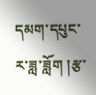དམག་དཔུང་ར་ཟླ་ཟློག །རྩ་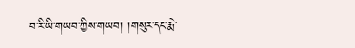བ་རི་ཡི་གཡབ་ཀྱིས་གཡབ། །གསུར་དང་རྨེ་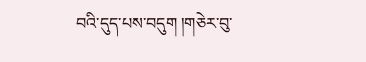བའི་དུད་པས་བདུག །གཅེར་བུ་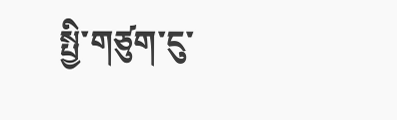སྤྱི་གཙུག་ངུ་